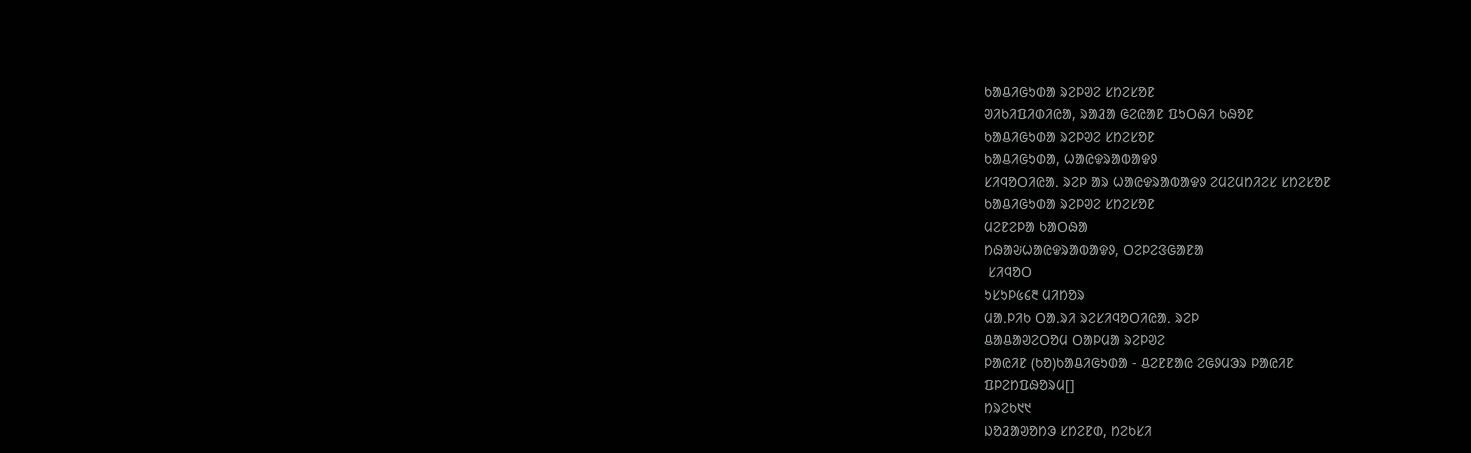ᱠᱟᱪᱤᱜᱩᱰᱟ ᱨᱮᱞᱣᱮ ᱥᱴᱮᱥᱚᱱ
ᱣᱤᱠᱤᱯᱤᱰᱤᱭᱟ, ᱨᱟᱲᱟ ᱜᱮᱭᱟᱱ ᱯᱩᱛᱷᱤ ᱠᱷᱚᱱ
ᱠᱟᱪᱤᱜᱩᱰᱟ ᱨᱮᱞᱣᱮ ᱥᱴᱮᱥᱚᱱ
ᱠᱟᱪᱤᱜᱩᱰᱟ, ᱦᱟᱭᱫᱨᱟᱵᱟᱫᱽ
ᱥᱤᱧᱚᱛᱤᱭᱟᱹ ᱨᱮᱞ ᱟᱨ ᱦᱟᱭᱫᱨᱟᱵᱟᱫᱽ ᱮᱢᱮᱢᱴᱤᱮᱥ ᱥᱴᱮᱥᱚᱱ
ᱠᱟᱪᱤᱜᱩᱰᱟ ᱨᱮᱞᱣᱮ ᱥᱴᱮᱥᱚᱱ
ᱢᱮᱱᱮᱞᱟ ᱠᱟᱛᱷᱟ
ᱴᱷᱟᱶᱦᱟᱭᱫᱨᱟᱵᱟᱫᱽ, ᱛᱮᱞᱮᱝᱜᱟᱱᱟ
 ᱥᱤᱧᱚᱛ
ᱩᱥᱩᱞ᱕᱔᱓ ᱢᱤᱴᱚᱨ
ᱢᱟᱹᱞᱤᱠ ᱛᱟᱹᱨᱤ ᱨᱮᱥᱤᱧᱚᱛᱤᱭᱟᱹ ᱨᱮᱞ
ᱪᱟᱪᱟᱣᱮᱛᱚᱢ ᱛᱟᱞᱢᱟ ᱨᱮᱞᱣᱮ
ᱞᱟᱭᱤᱱ (ᱠᱚ)ᱠᱟᱪᱤᱜᱩᱰᱟ - ᱪᱮᱱᱱᱟᱭ ᱮᱜᱽᱢᱳᱨ ᱞᱟᱭᱤᱱ
ᱯᱞᱮᱴᱯᱷᱚᱨᱢ[]
ᱴᱨᱮᱠ᱑᱑
ᱡᱚᱲᱟᱣᱚᱴᱳ ᱥᱴᱮᱱᱰ, ᱴᱮᱠᱥᱤ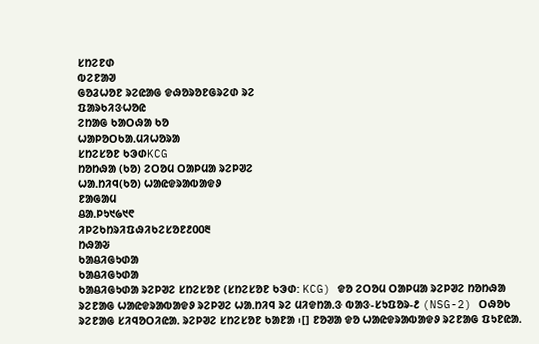ᱥᱴᱮᱱᱰ
ᱵᱮᱱᱟᱣ
ᱜᱚᱲᱦᱚᱱ ᱨᱮᱭᱟᱜ ᱫᱷᱚᱨᱚᱱᱜᱨᱮᱰ ᱨᱮ
ᱯᱟᱨᱠᱤᱝᱦᱚᱭ
ᱮᱴᱟᱜ ᱠᱟᱛᱷᱟ ᱠᱚ
ᱦᱟᱞᱚᱛᱠᱟᱹᱢᱤᱦᱚᱨᱟ
ᱥᱴᱮᱥᱚᱱ ᱠᱳᱰKCG
ᱴᱚᱴᱷᱟ (ᱠᱚ) ᱮᱛᱚᱢ ᱛᱟᱞᱢᱟ ᱨᱮᱞᱣᱮ
ᱦᱟᱹᱴᱤᱧ(ᱠᱚ) ᱦᱟᱭᱫᱨᱟᱵᱟᱫᱽ
ᱱᱟᱜᱟᱢ
ᱪᱟᱹᱞᱩ᱑᱙᱑᱖
ᱤᱞᱮᱠᱴᱨᱤᱯᱷᱤᱠᱮᱥᱚᱱ᱒᱐᱐᱓
ᱴᱷᱟᱶ
ᱠᱟᱪᱤᱜᱩᱰᱟ
ᱠᱟᱪᱤᱜᱩᱰᱟ
ᱠᱟᱪᱤᱜᱩᱰᱟ ᱨᱮᱞᱣᱮ ᱥᱴᱮᱥᱚᱱ (ᱥᱴᱮᱥᱚᱱ ᱠᱳᱰ: KCG) ᱫᱚ ᱮᱛᱚᱢ ᱛᱟᱞᱢᱟ ᱨᱮᱞᱣᱮ ᱴᱚᱴᱷᱟ ᱨᱮᱱᱟᱜ ᱦᱟᱭᱫᱨᱟᱵᱟᱫᱽ ᱨᱮᱞᱣᱮ ᱦᱟᱹᱴᱤᱧ ᱨᱮ ᱢᱤᱫᱴᱟᱹᱝ ᱵᱟᱝ-ᱥᱩᱯᱚᱨ-᱒ (NSG-2) ᱛᱷᱚᱠ ᱨᱮᱱᱟᱜ ᱥᱤᱧᱚᱛᱤᱭᱟᱹ ᱨᱮᱞᱣᱮ ᱥᱴᱮᱥᱚᱱ ᱠᱟᱱᱟ ᱾[] ᱱᱚᱣᱟ ᱫᱚ ᱦᱟᱭᱫᱨᱟᱵᱟᱫᱽ ᱨᱮᱱᱟᱜ ᱯᱩᱱᱭᱟᱹ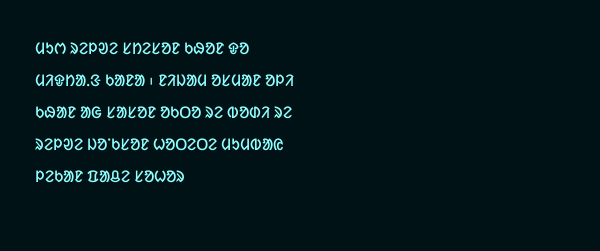ᱢᱩᱬ ᱨᱮᱞᱣᱮ ᱥᱴᱮᱥᱚᱱ ᱠᱷᱚᱱ ᱫᱚ ᱢᱤᱫᱴᱟᱹᱝ ᱠᱟᱱᱟ ᱾ ᱱᱤᱡᱟᱢ ᱚᱥᱢᱟᱱ ᱚᱞᱤ ᱠᱷᱟᱱ ᱟᱜ ᱥᱟᱥᱚᱱ ᱚᱠᱛᱚ ᱨᱮ ᱵᱚᱰᱤ ᱨᱮ ᱨᱮᱞᱣᱮ ᱡᱚᱸᱠᱥᱚᱱ ᱦᱚᱛᱮᱛᱮ ᱢᱩᱢᱵᱟᱭ ᱞᱮᱠᱟᱱ ᱯᱟᱪᱮ ᱥᱚᱦᱚᱨ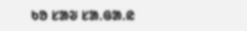ᱠᱚ ᱥᱟᱶ ᱥᱟᱹᱜᱟᱹᱭ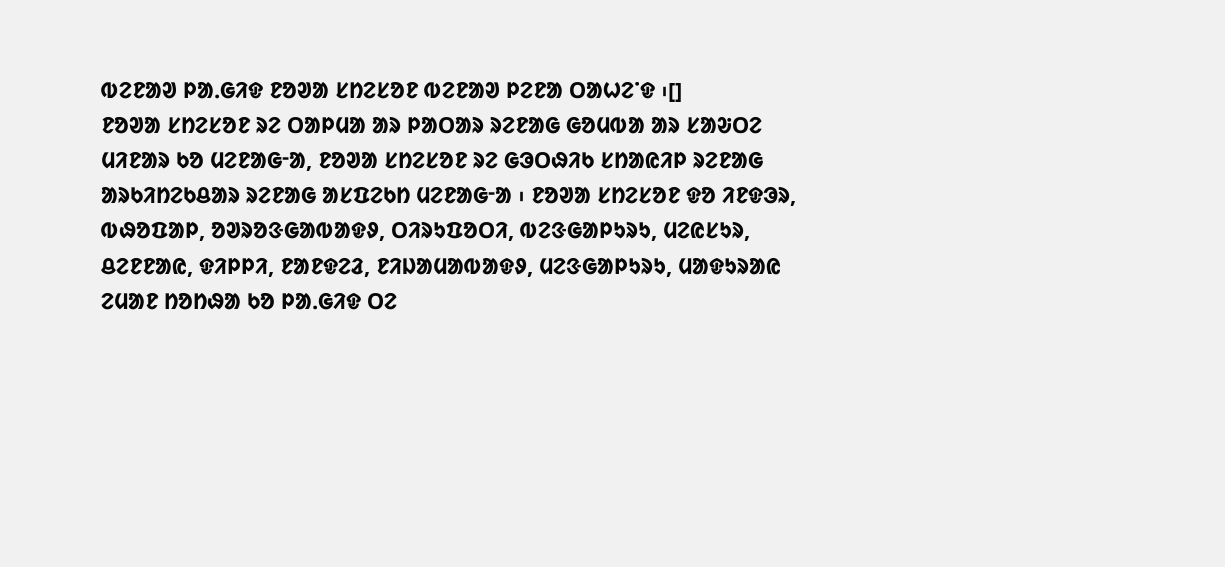ᱵᱮᱱᱟᱣ ᱞᱟᱹᱜᱤᱫ ᱱᱚᱣᱟ ᱥᱴᱮᱥᱚᱱ ᱵᱮᱱᱟᱣ ᱞᱮᱱᱟ ᱛᱟᱦᱮᱸᱫ ᱾[]
ᱱᱚᱣᱟ ᱥᱴᱮᱥᱚᱱ ᱨᱮ ᱛᱟᱞᱢᱟ ᱟᱨ ᱞᱟᱛᱟᱨ ᱨᱮᱱᱟᱜ ᱜᱚᱢᱵᱟ ᱟᱨ ᱥᱟᱶᱛᱮ ᱢᱤᱱᱟᱨ ᱠᱚ ᱢᱮᱱᱟᱜᱼᱟ, ᱱᱚᱣᱟ ᱥᱴᱮᱥᱚᱱ ᱨᱮ ᱜᱳᱛᱷᱤᱠ ᱥᱴᱟᱭᱤᱞ ᱨᱮᱱᱟᱜ ᱟᱨᱠᱤᱴᱮᱠᱪᱟᱨ ᱨᱮᱱᱟᱜ ᱟᱥᱯᱮᱠᱴ ᱢᱮᱱᱟᱜᱼᱟ ᱾ ᱱᱚᱣᱟ ᱥᱴᱮᱥᱚᱱ ᱫᱚ ᱤᱱᱫᱳᱨ, ᱵᱷᱚᱯᱟᱞ, ᱚᱣᱨᱚᱝᱜᱟᱵᱟᱫᱽ, ᱛᱤᱨᱩᱯᱚᱛᱤ, ᱵᱮᱝᱜᱟᱞᱩᱨᱩ, ᱢᱮᱭᱥᱩᱨ, ᱪᱮᱱᱱᱟᱭ, ᱫᱤᱞᱞᱤ, ᱱᱟᱱᱫᱮᱲ, ᱱᱤᱡᱟᱢᱟᱵᱟᱫᱽ, ᱢᱮᱝᱜᱟᱞᱩᱨᱩ, ᱢᱟᱫᱩᱨᱟᱭ ᱮᱢᱟᱱ ᱴᱚᱴᱷᱟ ᱠᱚ ᱞᱟᱹᱜᱤᱫ ᱛᱮ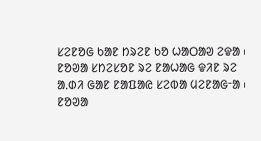ᱥᱮᱱᱚᱜ ᱠᱟᱱ ᱴᱨᱮᱱ ᱠᱚ ᱦᱟᱛᱟᱣ ᱮᱫᱟ ᱾ ᱱᱚᱣᱟ ᱥᱴᱮᱥᱚᱱ ᱨᱮ ᱱᱟᱦᱟᱜ ᱫᱤᱱ ᱨᱮ ᱟᱹᱰᱤ ᱜᱟᱱ ᱱᱟᱯᱟᱭ ᱥᱮᱵᱟ ᱢᱮᱱᱟᱜᱼᱟ ᱾ ᱱᱚᱣᱟ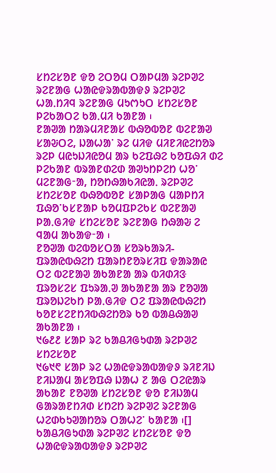ᱥᱴᱮᱥᱚᱱ ᱫᱚ ᱮᱛᱚᱢ ᱛᱟᱞᱢᱟ ᱨᱮᱞᱣᱮ ᱨᱮᱱᱟᱜ ᱦᱟᱭᱫᱨᱟᱵᱟᱫᱽ ᱨᱮᱞᱣᱮ ᱦᱟᱹᱴᱤᱧ ᱨᱮᱱᱟᱜ ᱢᱩᱬᱩᱛ ᱥᱴᱮᱥᱚᱱ ᱞᱮᱠᱟᱛᱮ ᱠᱟᱹᱢᱤ ᱠᱟᱱᱟ ᱾
ᱱᱟᱣᱟ ᱴᱟᱨᱢᱤᱱᱟᱥ ᱵᱷᱚᱵᱚᱱ ᱵᱮᱱᱟᱣ ᱥᱟᱶᱛᱮ, ᱡᱟᱦᱟᱸ ᱨᱮ ᱢᱤᱫ ᱢᱤᱱᱤᱭᱮᱴᱚᱨ ᱨᱮᱞ ᱢᱭᱩᱡᱤᱭᱚᱢ ᱟᱨ ᱠᱮᱯᱷᱮ ᱠᱚᱯᱷᱤ ᱰᱮ ᱞᱮᱠᱟᱱ ᱵᱨᱟᱱᱰᱮᱰ ᱟᱣᱩᱴᱞᱮᱴ ᱦᱚᱸ ᱢᱮᱱᱟᱜᱼᱟ, ᱴᱚᱴᱷᱟᱠᱤᱭᱟᱹ ᱨᱮᱞᱣᱮ ᱥᱴᱮᱥᱚᱱ ᱵᱷᱚᱵᱚᱱ ᱥᱟᱞᱟᱜ ᱢᱟᱞᱴᱤ ᱯᱷᱚᱸᱠᱥᱱᱟᱞ ᱠᱚᱢᱯᱞᱮᱠᱥ ᱵᱮᱱᱟᱣ ᱞᱟᱹᱜᱤᱫ ᱥᱴᱮᱥᱚᱱ ᱨᱮᱱᱟᱜ ᱴᱷᱟᱶ ᱮ ᱧᱟᱢ ᱟᱠᱟᱫᱼᱟ ᱾
ᱱᱚᱣᱟ ᱵᱮᱵᱚᱥᱛᱟ ᱥᱚᱨᱠᱟᱨᱤ-ᱯᱨᱟᱭᱵᱷᱮᱴ ᱯᱟᱨᱴᱱᱚᱨᱥᱤᱯ ᱫᱟᱨᱟᱭ ᱛᱮ ᱵᱮᱱᱟᱣ ᱟᱠᱟᱱᱟ ᱟᱨ ᱵᱤᱰᱤᱝ ᱯᱨᱚᱥᱮᱥ ᱯᱩᱨᱟᱹᱣ ᱟᱠᱟᱱᱟ ᱟᱨ ᱱᱚᱣᱟ ᱯᱨᱚᱡᱮᱠᱴ ᱞᱟᱹᱜᱤᱫ ᱛᱮ ᱯᱨᱟᱭᱵᱷᱮᱴ ᱠᱚᱱᱥᱮᱱᱴᱤᱵᱷᱮᱴᱚᱨ ᱠᱚ ᱵᱟᱪᱷᱟᱣ ᱟᱠᱟᱱᱟ ᱾
᱑᱙᱒᱒ ᱥᱟᱞ ᱨᱮ ᱠᱟᱪᱤᱜᱩᱰᱟ ᱨᱮᱞᱣᱮ ᱥᱴᱮᱥᱚᱱ
᱑᱙᱑᱖ ᱥᱟᱞ ᱨᱮ ᱦᱟᱭᱫᱨᱟᱵᱟᱫᱽ ᱨᱤᱱᱤᱡ ᱱᱤᱡᱟᱢ ᱟᱥᱚᱯᱷ ᱡᱟᱦ ᱗ ᱟᱜ ᱛᱮᱭᱟᱨ ᱟᱠᱟᱱ ᱱᱚᱣᱟ ᱥᱴᱮᱥᱚᱱ ᱫᱚ ᱱᱤᱡᱟᱢ ᱜᱟᱨᱟᱱᱴᱤᱰ ᱥᱴᱮᱴ ᱨᱮᱞᱣᱮ ᱨᱮᱱᱟᱜ ᱦᱮᱰᱠᱩᱣᱟᱴᱚᱨ ᱛᱟᱦᱮᱸ ᱠᱟᱱᱟ ᱾[]
ᱠᱟᱪᱤᱜᱩᱰᱟ ᱨᱮᱞᱣᱮ ᱥᱴᱮᱥᱚᱱ ᱫᱚ ᱦᱟᱭᱫᱨᱟᱵᱟᱫᱽ ᱨᱮᱞᱣᱮ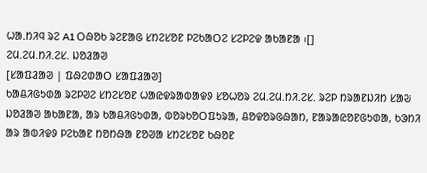ᱦᱟᱹᱴᱤᱧ ᱨᱮ A1 ᱛᱷᱚᱠ ᱨᱮᱱᱟᱜ ᱥᱴᱮᱥᱚᱱ ᱞᱮᱠᱟᱛᱮ ᱥᱮᱞᱮᱫ ᱟᱠᱟᱱᱟ ᱾[]
ᱮᱢ.ᱮᱢ.ᱴᱤ.ᱮᱥ. ᱡᱚᱲᱟᱣ
[ᱥᱟᱯᱲᱟᱣ | ᱯᱷᱮᱰᱟᱛ ᱥᱟᱯᱲᱟᱣ]
ᱠᱟᱪᱤᱜᱩᱰᱟ ᱨᱮᱞᱣᱮ ᱥᱴᱮᱥᱚᱱ ᱦᱟᱭᱫᱨᱟᱵᱟᱫᱽ ᱥᱚᱦᱚᱨ ᱮᱢ.ᱮᱢ.ᱴᱤ.ᱮᱥ. ᱨᱮᱞ ᱴᱨᱟᱱᱡᱤᱴ ᱥᱟᱶ ᱡᱚᱲᱟᱣ ᱟᱠᱟᱱᱟ, ᱟᱨ ᱠᱟᱪᱤᱜᱩᱰᱟ, ᱵᱚᱨᱠᱚᱛᱯᱩᱨᱟ, ᱪᱚᱫᱚᱨᱜᱷᱟᱴ, ᱱᱟᱨᱟᱭᱚᱱᱜᱩᱰᱟ, ᱠᱳᱴᱤ ᱟᱨ ᱟᱵᱤᱫᱽ ᱞᱮᱠᱟᱱ ᱴᱚᱴᱷᱟ ᱱᱚᱣᱟ ᱥᱴᱮᱥᱚᱱ ᱠᱷᱚᱱ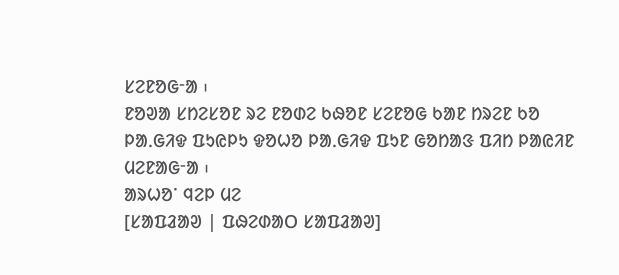ᱥᱮᱱᱚᱜᱼᱟ ᱾
ᱱᱚᱣᱟ ᱥᱴᱮᱥᱚᱱ ᱨᱮ ᱱᱚᱰᱮ ᱠᱷᱚᱱ ᱥᱮᱱᱚᱜ ᱠᱟᱱ ᱴᱨᱮᱱ ᱠᱚ ᱞᱟᱹᱜᱤᱫ ᱯᱩᱭᱞᱩ ᱫᱚᱦᱚ ᱞᱟᱹᱜᱤᱫ ᱯᱩᱱ ᱜᱚᱴᱟᱝ ᱯᱤᱴ ᱞᱟᱭᱤᱱ ᱢᱮᱱᱟᱜᱼᱟ ᱾
ᱟᱨᱦᱚᱸ ᱧᱮᱞ ᱢᱮ
[ᱥᱟᱯᱲᱟᱣ | ᱯᱷᱮᱰᱟᱛ ᱥᱟᱯᱲᱟᱣ]